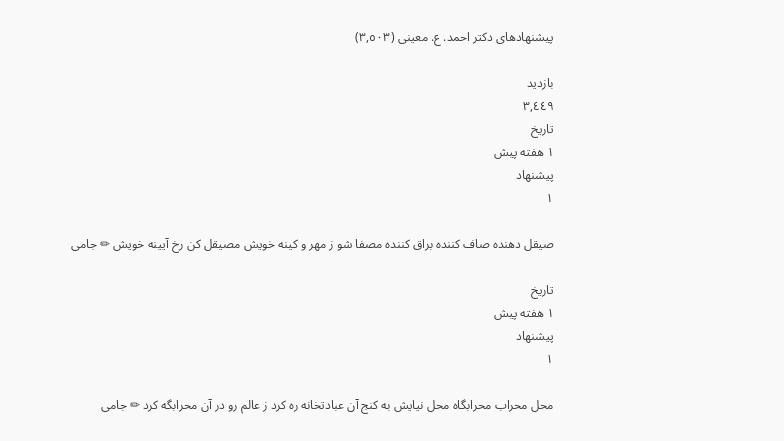پیشنهاد‌های دکتر احمد. ع. معینی (٣,٥٠٣)

بازدید
٣,٤٤٩
تاریخ
١ هفته پیش
پیشنهاد
١

صیقل دهنده صاف کننده براق کننده مصفا شو ز مهر و کینه خویش مصیقل کن رخ آیینه خویش ✏ جامی

تاریخ
١ هفته پیش
پیشنهاد
١

محل محراب محرابگاه محل نیایش به کنج آن عبادتخانه ره کرد ز عالم رو در آن محرابگه کرد ✏ جامی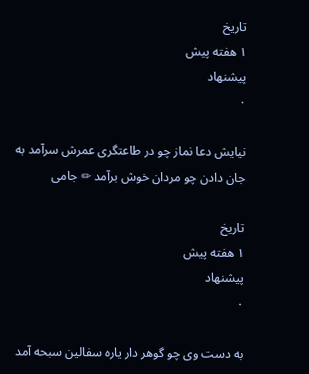تاریخ
١ هفته پیش
پیشنهاد
٠

نیایش دعا نماز چو در طاعتگری عمرش سرآمد به جان دادن چو مردان خوش برآمد ✏ جامی

تاریخ
١ هفته پیش
پیشنهاد
٠

به دست وی چو گوهر دار یاره سفالین سبحه آمد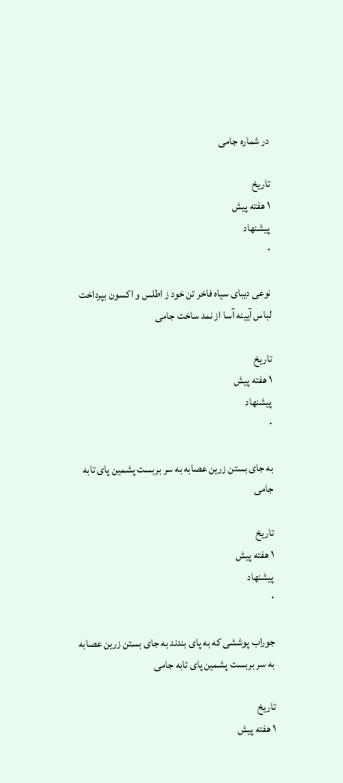در شماره جامی

تاریخ
١ هفته پیش
پیشنهاد
٠

نوعی دیبای سیاه فاخر تن خود ز اطلس و اکسون بپرداخت لباس آیینه آسا از نمد ساخت جامی

تاریخ
١ هفته پیش
پیشنهاد
٠

به جای بستن زرین عصابه به سر بربست پشمین پای تابه جامی

تاریخ
١ هفته پیش
پیشنهاد
٠

جوراب پوششی که به پای بندند به جای بستن زرین عصابه به سر بربست پشمین پای تابه جامی

تاریخ
١ هفته پیش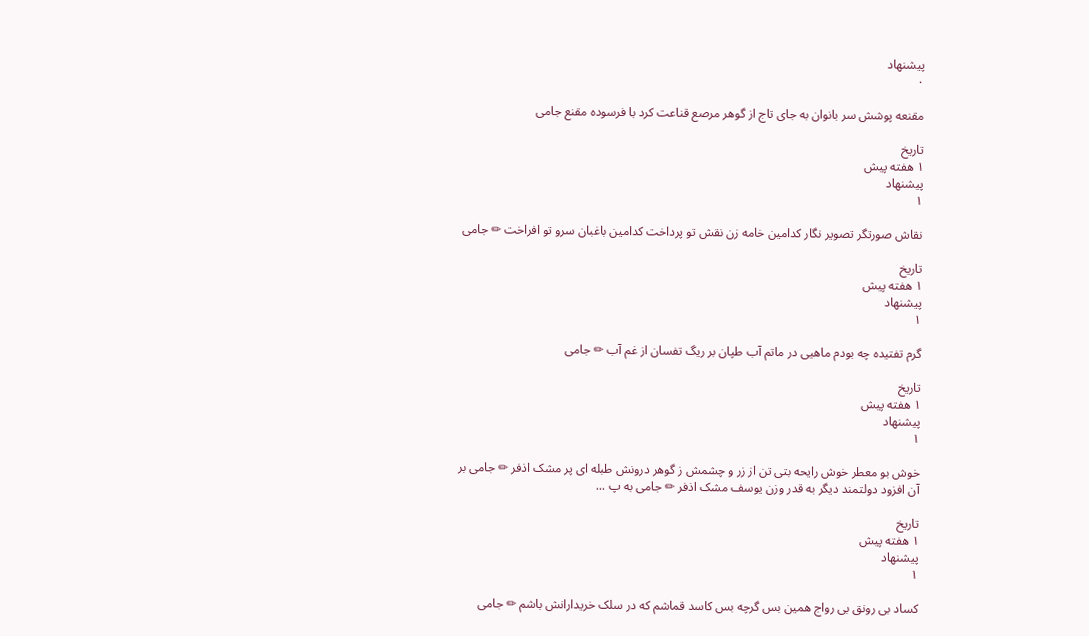پیشنهاد
٠

مقنعه پوشش سر بانوان به جای تاج از گوهر مرصع قناعت کرد با فرسوده مقنع جامی

تاریخ
١ هفته پیش
پیشنهاد
١

نقاش صورتگر تصویر نگار کدامین خامه زن نقش تو پرداخت کدامین باغبان سرو تو افراخت ✏ جامی

تاریخ
١ هفته پیش
پیشنهاد
١

گرم تفتیده چه بودم ماهیی در ماتم آب طپان بر ریگ تفسان از غم آب ✏ جامی

تاریخ
١ هفته پیش
پیشنهاد
١

خوش بو معطر خوش رایحه بتی تن از زر و چشمش ز گوهر درونش طبله ای پر مشک اذفر ✏ جامی بر آن افزود دولتمند دیگر به قدر وزن یوسف مشک اذفر ✏ جامی به پ ...

تاریخ
١ هفته پیش
پیشنهاد
١

کساد بی رونق بی رواج همین بس گرچه بس کاسد قماشم که در سلک خریدارانش باشم ✏ جامی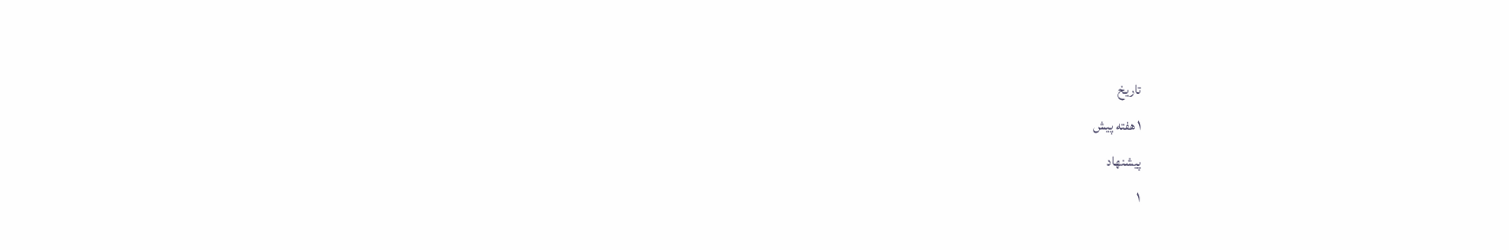تاریخ
١ هفته پیش
پیشنهاد
١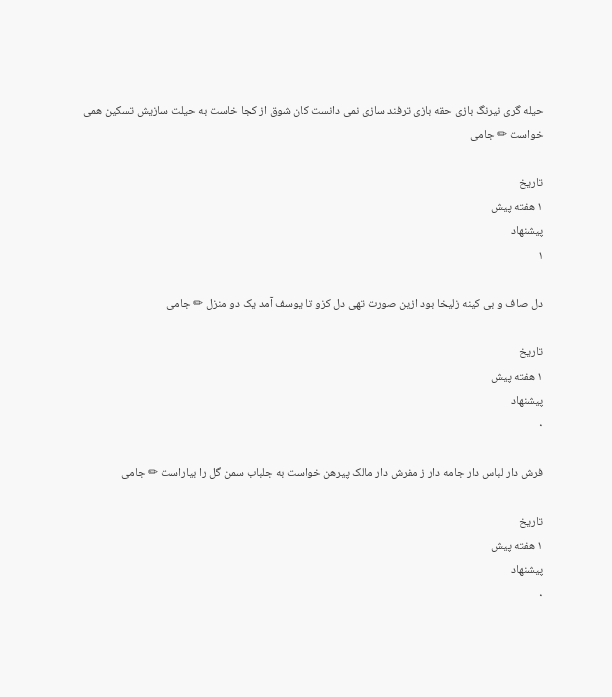حیله گری نیرنگ بازی حقه بازی ترفند سازی نمی دانست کان شوق از کجا خاست به حیلت سازیش تسکین همی خواست ✏ جامی

تاریخ
١ هفته پیش
پیشنهاد
١

دل صاف و بی کینه زلیخا بود ازین صورت تهی دل کزو تا یوسف آمد یک دو منزل ✏ جامی

تاریخ
١ هفته پیش
پیشنهاد
٠

فرش دار لباس دار جامه دار ز مفرش دار مالک پیرهن خواست به جلباب سمن گل را بیاراست ✏ جامی

تاریخ
١ هفته پیش
پیشنهاد
٠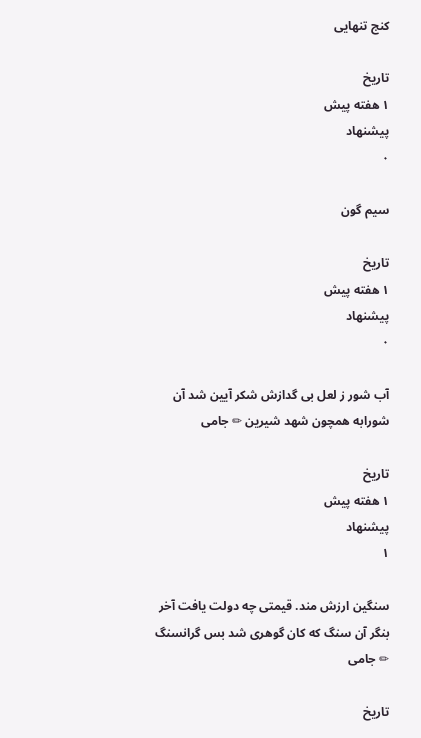کنج تنهایی

تاریخ
١ هفته پیش
پیشنهاد
٠

سیم گون

تاریخ
١ هفته پیش
پیشنهاد
٠

آب شور ز لعل بی گدازش شکر آیین شد آن شورابه همچون شهد شیرین ✏ جامی

تاریخ
١ هفته پیش
پیشنهاد
١

سنگین ارزش مند. قیمتی چه دولت یافت آخر بنگر آن سنگ که کان گوهری شد بس گرانسنگ ✏ جامی

تاریخ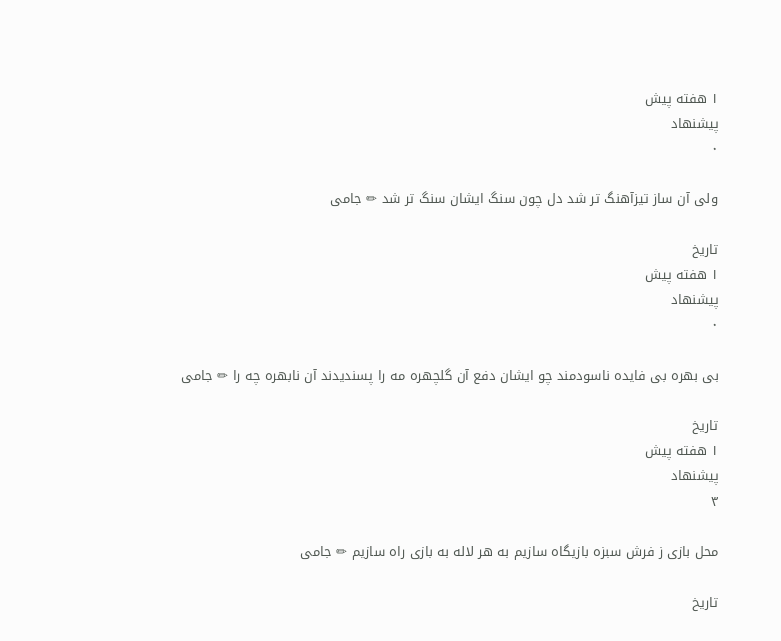١ هفته پیش
پیشنهاد
٠

ولی آن ساز تیزآهنگ تر شد دل چون سنگ ایشان سنگ تر شد ✏ جامی

تاریخ
١ هفته پیش
پیشنهاد
٠

بی بهره بی فایده ناسودمند چو ایشان دفع آن گلچهره مه را پسندیدند آن نابهره چه را ✏ جامی

تاریخ
١ هفته پیش
پیشنهاد
٣

محل بازی ز فرش سبزه بازیگاه سازیم به هر لاله به بازی راه سازیم ✏ جامی

تاریخ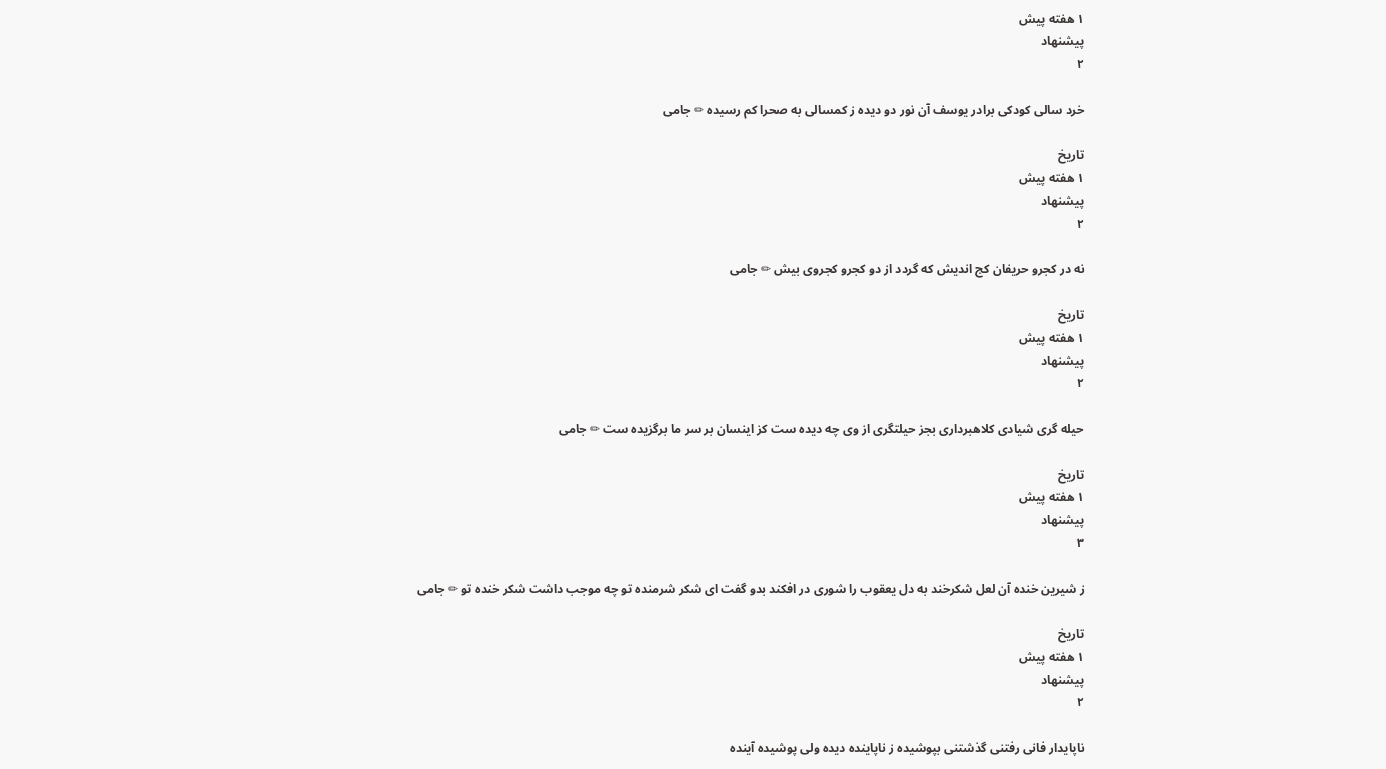١ هفته پیش
پیشنهاد
٢

خرد سالی کودکی برادر یوسف آن نور دو دیده ز کمسالی به صحرا کم رسیده ✏ جامی

تاریخ
١ هفته پیش
پیشنهاد
٢

نه در کجرو حریفان کج اندیش که گردد از دو کجرو کجروی بیش ✏ جامی

تاریخ
١ هفته پیش
پیشنهاد
٢

حیله گری شیادی کلاهبرداری بجز حیلتگری از وی چه دیده ست کز اینسان بر سر ما برگزیده ست ✏ جامی

تاریخ
١ هفته پیش
پیشنهاد
٣

ز شیرین خنده آن لعل شکرخند به دل یعقوب را شوری در افکند بدو گفت ای شکر شرمنده تو چه موجب داشت شکر خنده تو ✏ جامی

تاریخ
١ هفته پیش
پیشنهاد
٢

ناپایدار فانی رفتنی گذشتنی بپوشیده ز ناپاینده دیده ولی پوشیده آینده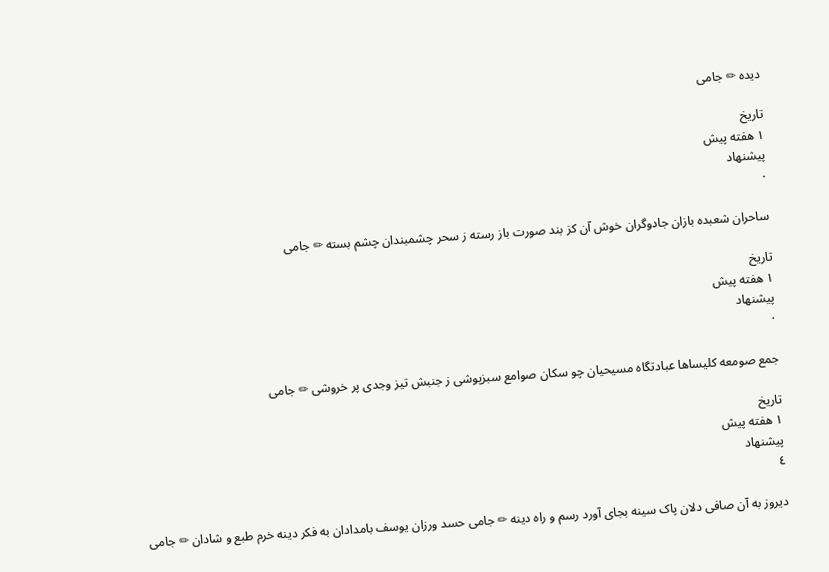دیده ✏ جامی

تاریخ
١ هفته پیش
پیشنهاد
٠

ساحران شعبده بازان جادوگران خوش آن کز بند صورت باز رسته ز سحر چشمبندان چشم بسته ✏ جامی

تاریخ
١ هفته پیش
پیشنهاد
٠

جمع صومعه کلیساها عبادتگاه مسیحیان چو سکان صوامع سبزپوشی ز جنبش تیز وجدی پر خروشی ✏ جامی

تاریخ
١ هفته پیش
پیشنهاد
٤

دیروز به آن صافی دلان پاک سینه بجای آورد رسم و راه دینه ✏ جامی حسد ورزان یوسف بامدادان به فکر دینه خرم طبع و شادان ✏ جامی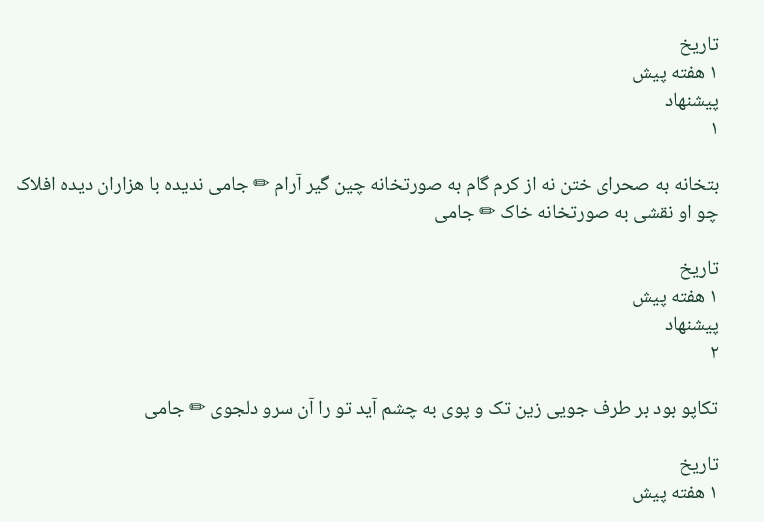تاریخ
١ هفته پیش
پیشنهاد
١

بتخانه به صحرای ختن نه از کرم گام به صورتخانه چین گیر آرام ✏ جامی ندیده با هزاران دیده افلاک چو او نقشی به صورتخانه خاک ✏ جامی

تاریخ
١ هفته پیش
پیشنهاد
٢

تکاپو بود بر طرف جویی زین تک و پوی به چشم آید تو را آن سرو دلجوی ✏ جامی

تاریخ
١ هفته پیش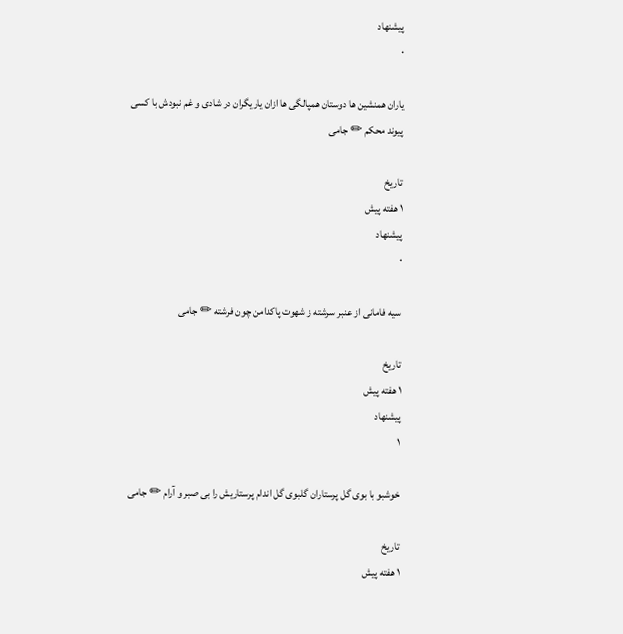پیشنهاد
٠

یاران همنشین ها دوستان همپالگی ها ازان یاریگران در شادی و غم نبودش با کسی پیوند محکم ✏ جامی

تاریخ
١ هفته پیش
پیشنهاد
٠

سیه فامانی از عنبر سرشته ز شهوت پاکدامن چون فرشته ✏ جامی

تاریخ
١ هفته پیش
پیشنهاد
١

خوشبو با بوی گل پرستاران گلبوی گل اندام پرستاریش را بی صبر و آرام ✏ جامی

تاریخ
١ هفته پیش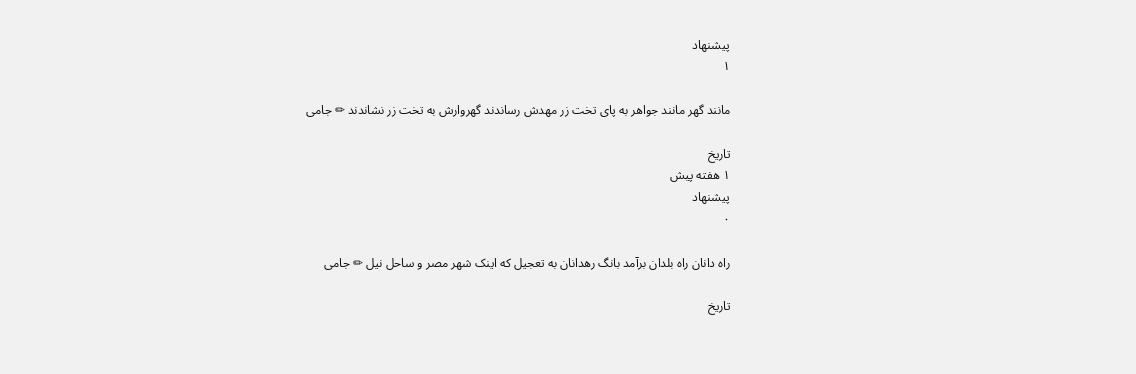پیشنهاد
١

مانند گهر مانند جواهر به پای تخت زر مهدش رساندند گهروارش به تخت زر نشاندند ✏ جامی

تاریخ
١ هفته پیش
پیشنهاد
٠

راه دانان راه بلدان برآمد بانگ رهدانان به تعجیل که اینک شهر مصر و ساحل نیل ✏ جامی

تاریخ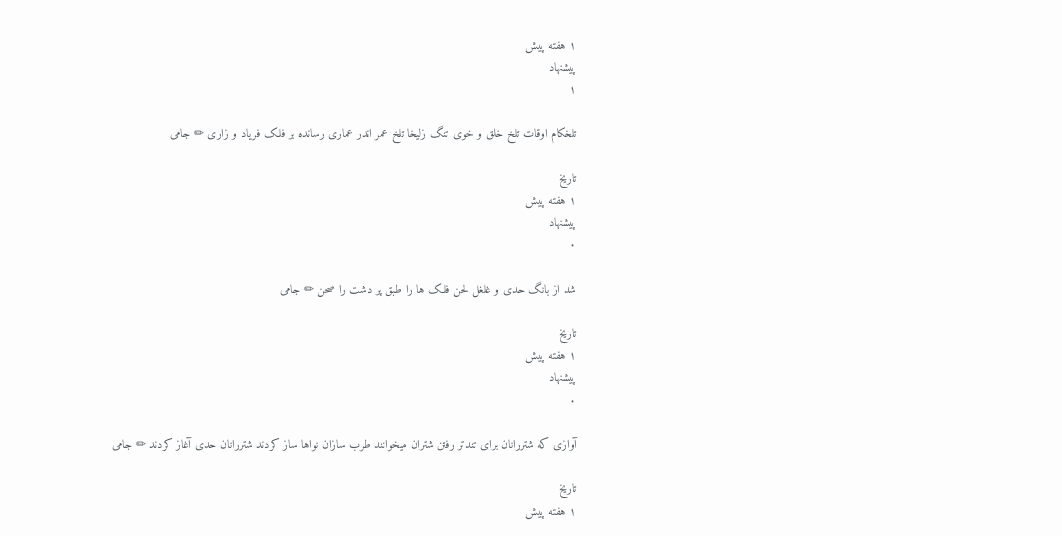١ هفته پیش
پیشنهاد
١

تلخکام اوقات تلخ خلق و خوی تنگ زلیخا تلخ عمر اندر عماری رسانده بر فلک فریاد و زاری ✏ جامی

تاریخ
١ هفته پیش
پیشنهاد
٠

شد از بانگ حدی و غلغل لحن فلک ها را طبق پر دشت را صحن ✏ جامی

تاریخ
١ هفته پیش
پیشنهاد
٠

آوازی که شتررانان برای تندتر رفتن شتران میخوانند طرب سازان نواها ساز کردند شتررانان حدی آغاز کردند ✏ جامی

تاریخ
١ هفته پیش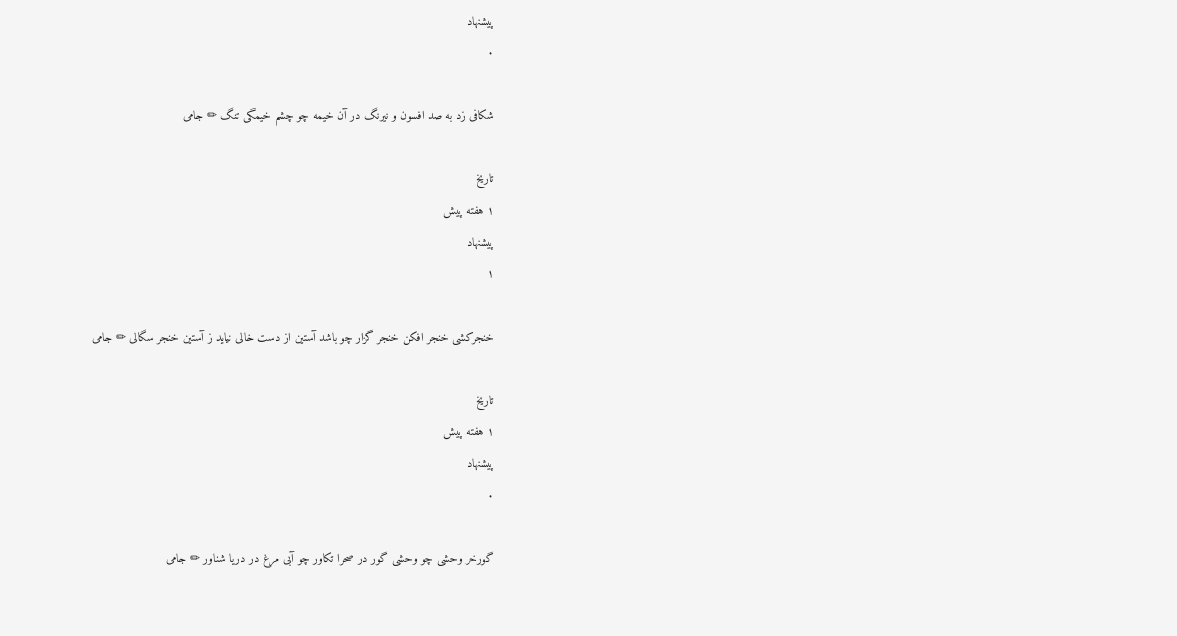پیشنهاد
٠

شکافی زد به صد افسون و نیرنگ در آن خیمه چو چشم خیمگی تنگ ✏ جامی

تاریخ
١ هفته پیش
پیشنهاد
١

خنجرکشی خنجر افکن خنجر گزار چو باشد آستین از دست خالی نیاید ز آستین خنجر سگالی ✏ جامی

تاریخ
١ هفته پیش
پیشنهاد
٠

گورخر وحشی چو وحشی گور در صحرا تکاور چو آبی مرغ در دریا شناور ✏ جامی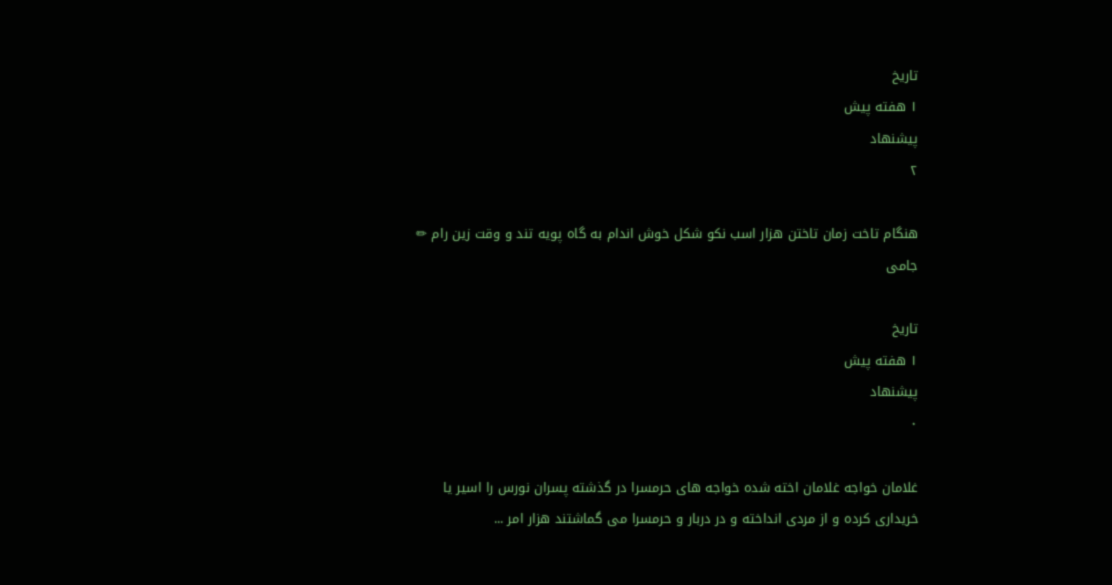تاریخ
١ هفته پیش
پیشنهاد
٢

هنگام تاخت زمان تاختن هزار اسب نکو شکل خوش اندام به گاه پویه تند و وقت زین رام ✏ جامی

تاریخ
١ هفته پیش
پیشنهاد
٠

غلامان خواجه غلامان اخته شده خواجه های حرمسرا در گذشته پسران نورس را اسیر یا خریداری کرده و از مردی انداخته و در دربار و حرمسرا می گماشتند هزار امر ...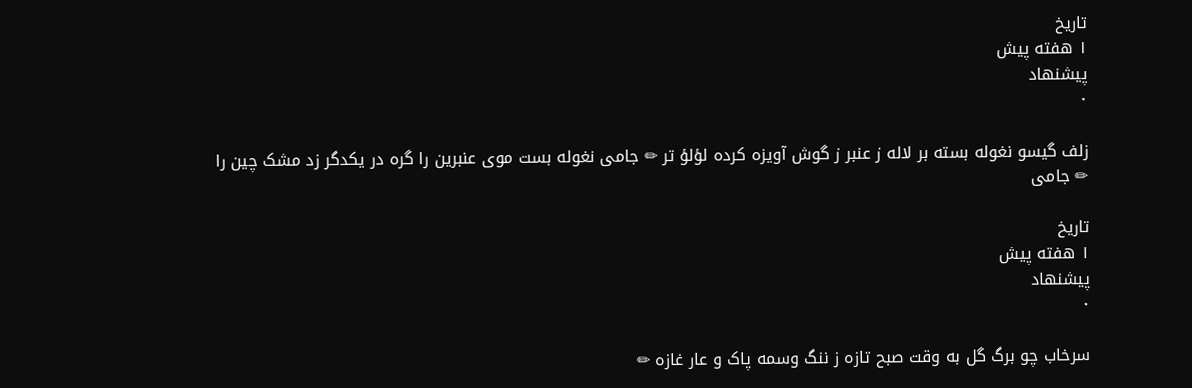تاریخ
١ هفته پیش
پیشنهاد
٠

زلف گیسو نغوله بسته بر لاله ز عنبر ز گوش آویزه کرده لؤلؤ تر ✏ جامی نغوله بست موی عنبرین را گره در یکدگر زد مشک چین را ✏ جامی

تاریخ
١ هفته پیش
پیشنهاد
٠

سرخاب چو برگ گل به وقت صبح تازه ز ننگ وسمه پاک و عار غازه ✏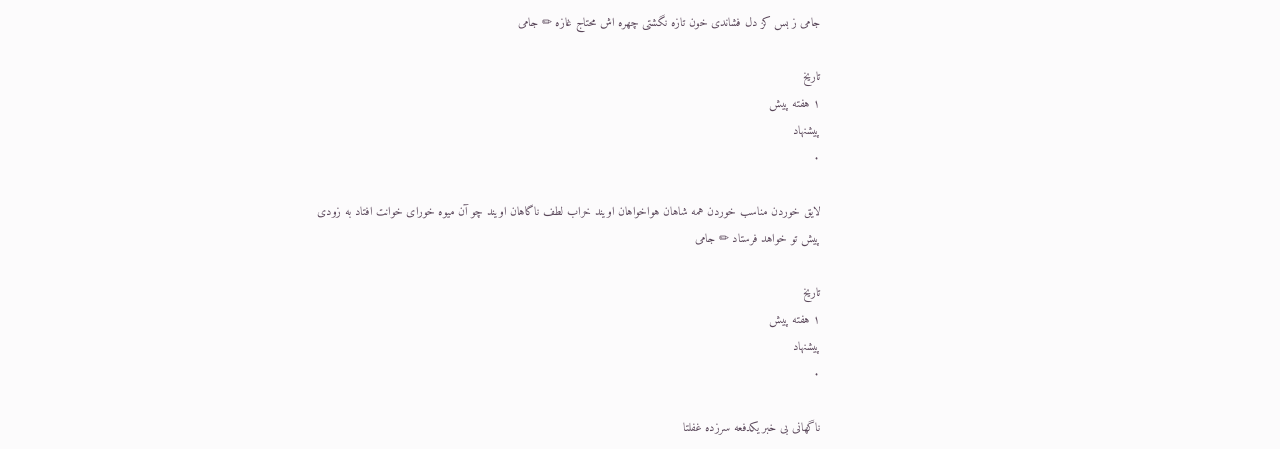جامی ز بس کز دل فشاندی خون تازه نگشتی چهره اش محتاج غازه ✏ جامی

تاریخ
١ هفته پیش
پیشنهاد
٠

لایق خوردن مناسب خوردن همه شاهان هواخواهان اویند خراب لطف ناگاهان اویند چو آن میوه خورای خوانت افتاد به زودی پیش تو خواهد فرستاد ✏ جامی

تاریخ
١ هفته پیش
پیشنهاد
٠

ناگهانی بی خبر یکدفعه سرزده غفلتا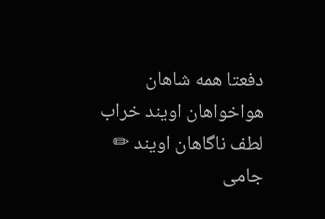دفعتا همه شاهان هواخواهان اویند خراب لطف ناگاهان اویند ✏ جامی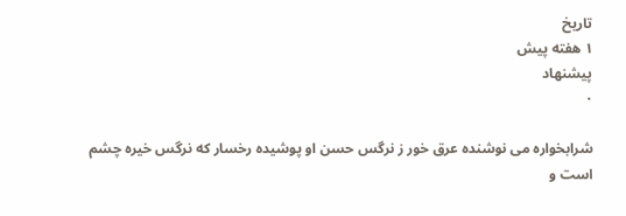تاریخ
١ هفته پیش
پیشنهاد
٠

شرابخواره می نوشنده عرق خور ز نرگس حسن او پوشیده رخسار که نرگس خیره چشم است و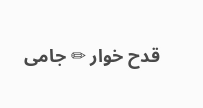قدح خوار ✏ جامی